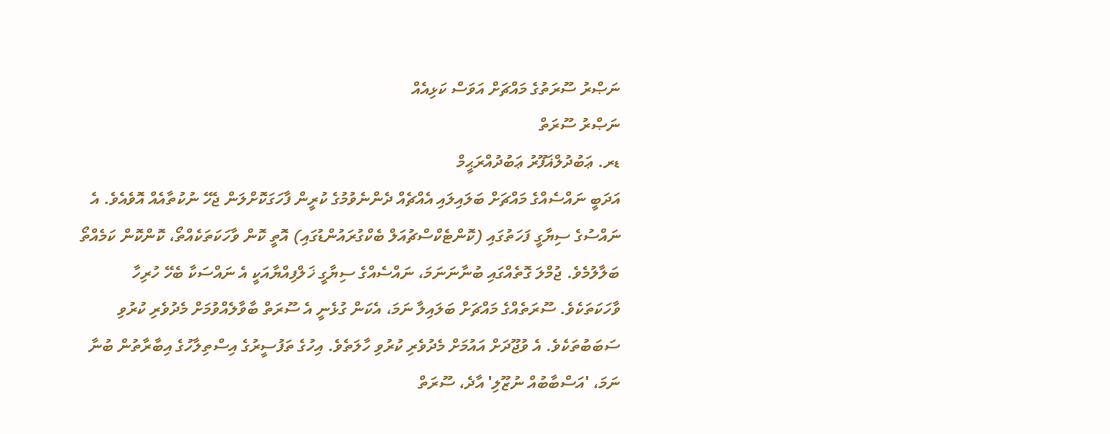ނަޞްރު ސޫރަތުގެ މައްޗަށް އަވަސް ކަޅިއެއް
ނަޞްރު ސޫރަތް
ޑރ. ޢަބުދުލްޣަފޫރު ޢަބުދުއްރަޙީމް
އަދަބީ ނައްސެއްގެ މައްޗަށް ބަލައިލައި އެއްޗެއް ދެންނެވުމުގެ ކުރީން ފާހަގަކޮށްލަން ޖެހޭ ނުކުތާއެއް އޮވެއެވެ. އެ ނައްސުގެ ސިޔާގީ ފަހަތުގައި (ކޮންޓެކްސްޗުއަލް ބެކްގުރައުންޑުގައި) އޮތީ ކޮން ވާހަކަތަކެއްތޯ، ކޮންކޮން ކަމެއްތޯ ބަލާލުމެވެ. ޖުމްލަ ގޮތެއްގައި ބުނާނަނަމަ، ނައްސެއްގެ ސިޔާގީ ޚަލްފިއްޔާއަކީ އެ ނައްސަކާ ބެހޭ ހުރިހާ ވާހަކަތަކެވެ. ސޫރަތެއްގެ މައްޗަށް ބަލައިލާ ނަމަ، އެކަން ގުޅެނީ އެ ސޫރަތް ބާވާލެއްވުމަށް މެދުވެރި ކުރުވި ސަބަބުތަކެވެ. އެ ވުޖޫދަށް އައުމަށް މެދުވެރި ކުރުވި ހާލަތެވެ. އިހުގެ ތަފުސީރުގެ އިސްތިލާހުގެ އިބާރާތުން ބުނާ ނަމަ، 'އަސްބާބުއް ނުޒޫލި' އާދެ، ސޫރަތް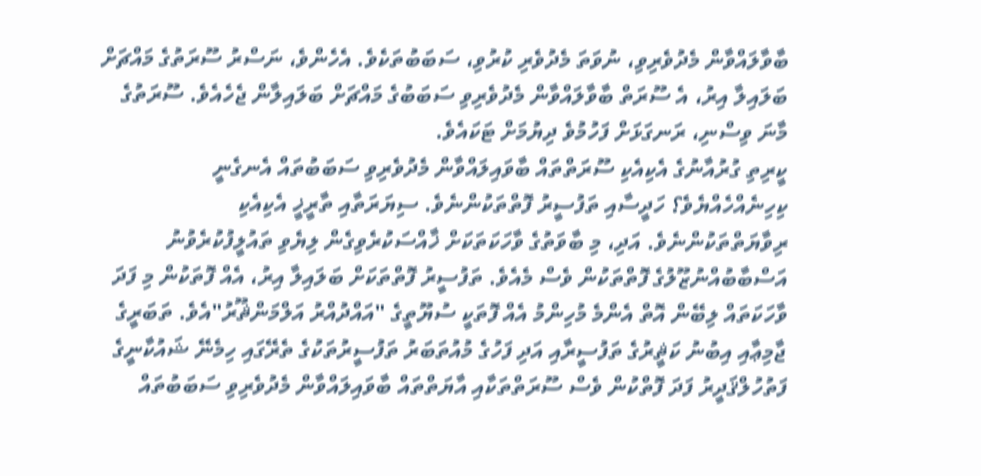ބާވާލައްވާން މެދުވެރިވި، ނުވަތަ މެދުވެރި ކުރުވި، ސަބަބުތަކެވެ. އެހެންވެ، ނަސްރު ސޫރަތުގެ މައްޗަށް ބަލައިލާ އިރު، އެ ސޫރަތް ބާވާލައްވާން މެދުވެރިވި ސަބަބުގެ މައްޗަށް ބަލައިލާން ޖެހެއެވެ. ސޫރަތުގެ މާނަ ވިސްނި، ރަނގަޅަށް ފަހުމުވެ ދިޔުމަށް ޓަކައެވެ.
ކީރިތި ގުރުއާނުގެ އެކިއެކި ސޫރަތްތައް ބާވައިލައްވާން މެދުވެރިވި ސަބަބުތައް އެނގެނީ ކިހިނެއްހެއްޔެވެ؟ ހަދީސާއި ތަފުސީރު ފޮތްތަކުންނެވެ. ސިޔަރަތާއި ތާރީޚީ އެކިއެކި ރިވާޔަތްތަކުންނެވެ. އަދި، މި ބާވަތުގެ ވާހަކަތަކަށް ޚާއްސަކުރެވިގެން ލިޔެވި ތައުލީފުކުރެވުނު އަސްބާބުއްނުޒޫލުގެ ފޮތްތަކުން ވެސް މެއެވެ. ތަފުސީރު ފޮތްތަކަށް ބަލައިލާ އިރު، އެއް ފޮތަކުން މި ފަދަ ވާހަކަތައް ލިބޭން އޮތް އެންމެ މުހިންމު އެއް ފޮތަކީ ސުޔޫތީގެ "އައްދުއްރު އަލްމަންޘޫރު"އެވެ. ތަބަރީގެ ޖާމިޢާއި އިބުނު ކަޘީރުގެ ތަފުސީރާއި އަދި ފަހުގެ މުއުތަބަރު ތަފުސީރުތަކުގެ ތެރޭގައި ހިމެނޭ ޝައުކާނީގެ ފަތުހުލްޤަދީރު ފަދަ ފޮތްކުން ވެސް ސޫރަތްތަކާއި އާޔަތްތައް ބާވައިލައްވާން މެދުވެރިވި ސަބަބުތައް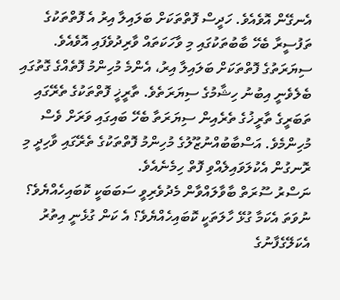އެނގޭން އޮވެއެވެ. ހަދީސް ފޮތްތަކަށް ބަލައިލާ އިރު އެ ފޮތްތަކުގެ ތަފުސީރާ ބެހޭ ބާބުތަކުގައި މި ވާހަކަތައް ވާރިދުވެފައި އޮވެއެވެ. ސިޔަރަތުގެ ފޮތްތަކަށް ބަލައިލާ އިރު، އެންމެ މުހިންމު ފޮތެއްގެ ގޮތުގައި ބެލެވެނީ އިބުނު ހިޝާމުގެ ސިޔަރަތެވެ. ތާރީޚީ ފޮތްތަކުގެ ތެރޭގައި ތަބަރީގެ ތާރީޚުގެ ތެރެއިން ސިޔަރަތާ ބެހޭ ބައިގައި ވަރަށް ވެސް މުހިންމެވެ. އަސްބާބުއްނުޒޫލުގެ މުހިންމު ފޮތްތަކުގެ ތެރޭގައި ވާހިދީ މި ރޮނގުން އެކުލަވައިލެއްވި ފޮތް ހިމެނެއެވެ.
ނަސްރު ސޫރަތް ބާވާލައްވާން މެދުވެރިވީ ސަބަބަކީ ކޮބައިހެއްޔެވެ؟ ނުވަތަ އެކަމާ ގުޅޭ ހާލަތަކީ ކޮބައިހެއްޔެވެ؟ އެ ކަން ގުޅެނީ އިތުރު އެކަލޭގެފާނުގެ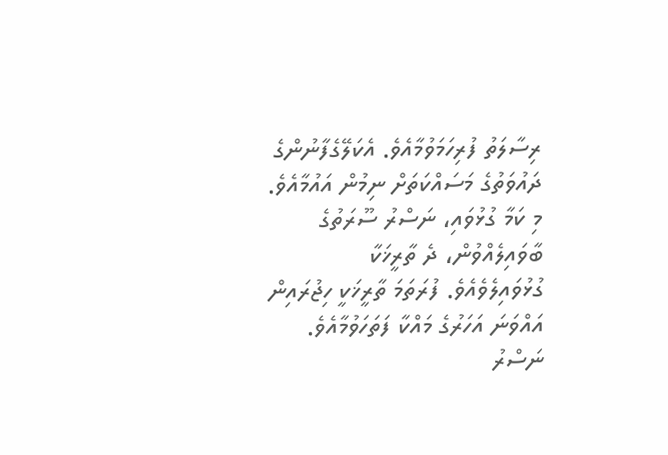ރިސާލަތު ފުރިހަމަވުމާއެވެ. އެކަލޭގެފާނުންގެ ދައުވަތުގެ މަސައްކަތަށް ނިމުން އައުމާއެވެ. މި ކަމާ ގުޅުވައި، ނަސްރު ސޫރަތުގެ ބާވައިލެއްވުން، ދެ ތާރީޚަކާ ގުޅުވައިލެވެއެވެ. ފުރަތަމަ ތާރީޚަކީ ހިޖުރައިން އައްވަނަ އަހަރުގެ މައްކާ ފަތަހަވުމާއެވެ. ނަސްރު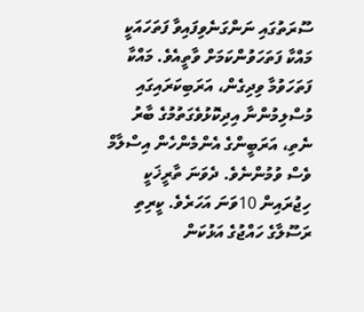ސޫރަތުގައި ނަންގަނެވިފައިވާ ފަތަހައަކީ މައްކާ ފަތަހަވުންކަމަށް ވާތީއެވެ. މައްކާ ފަތަހަވުމާ ވިދިގެން، އަރަބިކަރައިގައި މުސްލިމުންނާ އިދިކޮޅުވެގަތުމުގެ ބާރު ނެތި، އަރަބީންގެ އެންމެންހެން އިސްލާމް ވެސް ވުމުންނެވެ. ދެވަނަ ތާރީޚަކީ ހިޖުރައިން 10ވަނަ އަހަރެވެ. ކީރިތި ރަސޫލާގެ ހައްޖުގެ އަޅުކަން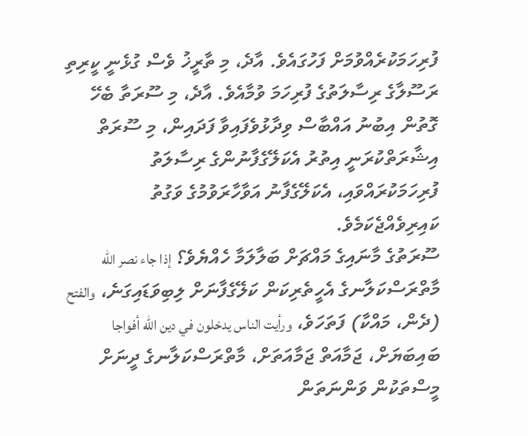ފުރިހަމަކުރެއްވުމަށް ފަހުގައެވެ. އާދެ، މި ތާރީޚު ވެސް ގުޅެނީ ކީރިތި ރަސޫލާގެ ރިސާލަތުގެ ފުރިހަމަ ވުމާއެވެ. އާދެ، މި ސޫރަތާ ބެހޭ ގޮތުން އިބުނު އައްބާސް ވިދާޅުވެފައިވާ ފަދައިން، މި ސޫރަތް އިޝާރަތްކުރަނީ އިތުރު އެކަލޭގެފާނުންގެ ރިސާލަތު ފުރިހަމަކުރައްވައި، އެކަލޭގެފާނު އަވާހާރަވުމުގެ ވަގުތު ކައިރިވެއްޖެކަމެވެ.
ސޫރަތުގެ މާނައިގެ މައްޗަށް ބަލާލަމާ ހެއްޔެވެ؟ إذا جاء نصر الله މާތްރަސްކަލާނގެ އެހީތެރިކަން ކަލޭގެފާނަށް ލިބިވަޑައިގަނެ، والفتح (ދެން، މައްކާ) ފަތަހަވެ، ورأيت الناس يدخلون في دين الله أفواجا ބައިބަޔަށް، ޖަމާއަތް ޖަމާއަތަށް، މާތްރަސްކަލާނގެ ދީނަށް މީސްތަކުން ވަންނަތަން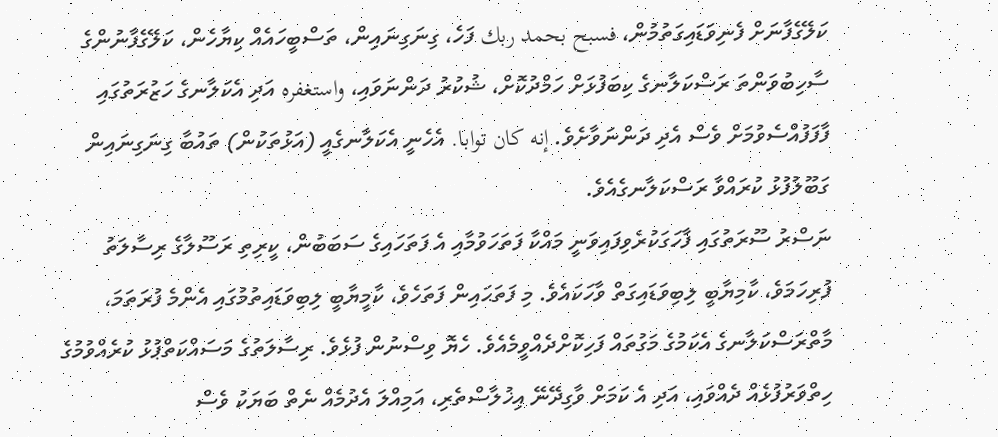ކަލޭގެފާނަށް ފެނިވަޑައިގަތުމުން، فسبح بحمد ربك ފަހެ، ގިނަގިނައިން، ތަސްބީހައެއް ކިޔާހެން، ކަލޭގެފާނުންގެ ސާހިބުވަންތަ ރަސްކަލާނގެ ކިބަފުޅަށް ހަމްދުކޮށް، ޝުކުރު ދަންނަވައި، واستغفره އަދި އެކަލާނގެ ހަޒުރަތުގައި ފާފަފުއްސެވުމަށް ވެސް އެދި ދަންނަވާށެވެ. إنه كان توابا. އެހެނީ އެކަލާނގެއީ (އަޅުތަކުން) ތައުބާ ގިނަގިނައިން ގަބޫލުފުޅު ކުރައްވާ ރަސްކަލާނގެއެވެ.
ނަސްރު ސޫރަތުގައި ފާހަގަކުރެވިފައިވަނީ މައްކާ ފަތަހަވުމާއި އެ ފަތަހައިގެ ސަބަބުން، ކީރިތި ރަސޫލާގެ ރިސާލަތު ފުރިހަމަވެ، ކާމިޔާބީ ލިބިވަޑައިގަތް ވާހަކައެވެ. މި ފަތަޙައިން ފަތަހެވެ، ކާމީޔާބީ ލިބިވަޑައިތުމުގައި އެންމެ ފުރަތަމަ، މާތްރަސްކަލާނގެ އެކަމުގެ މަގުތައް ފަހިކޮށްދެއްވީމެއެވެ. ހެޔޮ ވިސްނުން ފުޅެވެ. ރިސާލަތުގެ މަސައްކަތްޕުޅު ކުރެއްވުމުގެ ހިތްވަރުފުޅެއް ދެއްވައި، އަދި އެ ކަމަށް ވާގިދޭނޭ އިޚުލާސްތެރި، އަމިއްލަ އެދުމެއް ނެތް ބަޔަކު ވެސް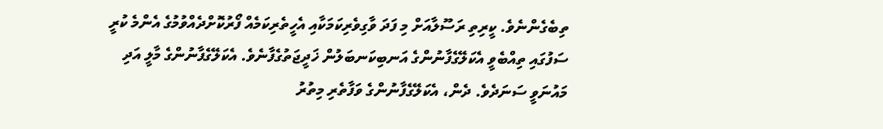ތިބެގެންނެވެ. ކީރިތި ރަސޫލާއަށް މި ފަދަ ވާގިވެރިކަމަކާއި އެހީތެރިކަމެއް ފޯރުކޮށްދެއްވުމުގެ އެންމެ ކުރީ ސަފުގައި ތިއްބެވީ އެކަލޭގެފާނުންގެ އަނބިކަނބަލުން ޚަދީޖަތުގެފާނެވެ. އެކަލޭގެފާނުންގެ މާލީ އަދި މައުނަވީ ސަނަދެވެ. ދެން، އެކަލޭގެފާނުންގެ ވަފާތެރި މިތުރު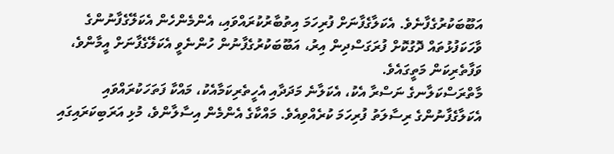އަބޫބަކުރުގެފާނެވެ. އެކަލާގެފާނަށް ފުރިހަމަ އިތުބާރުކުރައްވައި، އެންމެންހެން އެކަލޭގެފާނުންގެ ވާހަކަފުޅުތައް ދޮގުކޮށް ފުރަގަސްދިން އިރު، އަބޫބަކުރުގެފާނުން ހުންނެވީ އެކަލޭގެފާނަށް އީމާންވެ، ވަފާތެރިކަން މަތީގައެވެ.
މާތްރަސްކަލާނގެ ނަސްރާ އެކު، އެކަލާނެ މަދަދާއި އެހީތެރިކަމާއެކު، މައްކާ ފަތަހަކުރައްވައި އެކަލާގެފާނުންގެ ރިސާލަތު ފުރިހަމަ ކުރެއްވިއެވެ. މައްކާގެ އެންމެން އިސާލާންވެ، މުޅި އަރަބިކަރައިގައި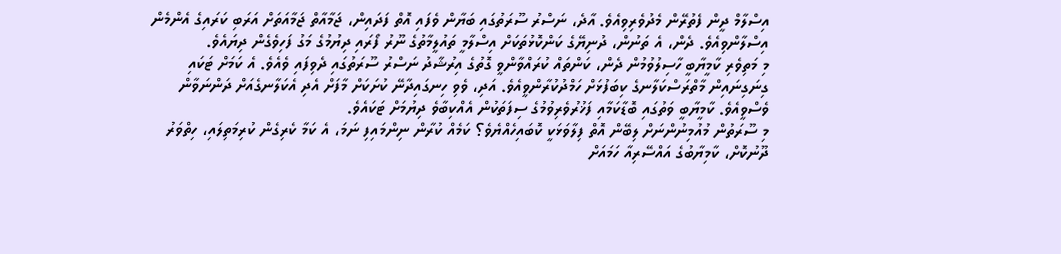އިސްލާމް ދީން ފެތުރޭން މެދުވެރިވިއެވެ. އާދެ، ނަސްރު ސޫރަތުގައި ބަޔާން ވެފައި އޮތް ފަދައިން، ޖަމާއާތް ޖަމާއަތަށް އަރަބި ކަރައިގެ އެންމެން އިސްލާންވިއެވެ. ދެން، އެ ތަނުން، ދުނިޔޭގެ ކަންކޮޅުތަކަށް އިސްލާމީ ތައުލީމާތުގެ ނޫރު ފޯރައި ދިޔުމުގެ މަގު ފަހިވެގެން ދިޔައެވެ.
މި މަތިވެރި ކާމީޔާބީ ހާސިލުވުމުން ދެން، ކަންތައް ކުރައްވާންވީ ގޮތުގެ އިރުޝާދު ނަސްރު ސޫރަތުގައި ދެވިފައި ވެއެވެ. އެ ކަމަށް ޓަކައި ގިނަގިނައިން މާތްރަސްކަލާނގެ ކިބަފުޅަށް ހަމްދުކުރާންވީއެވެ. އަދި، ވެވި ހިނގައިދާނޭ ކުށަކަށް މާފަށް އެދި އެކަލާނގެއަށް ދަންނަވާން ވެސްވީއެވެ. ކާމީޔާބީ ވަތުގައި ބޮޑާކަމާއި ފަޚުރުވެރިވުމުގެ ސިފަތަކުން އެއްކިބާވެ ދިޔުމަށް ޓަކައެވެ.
މި ސޫރަތުން މުއުމިނުންނަށް ލިބޭން އޮތް ފިލާވަޅަކީ ކޮބައިހެއްޔެވެ؟ ކަމެއް ކުރާން ނިންމައިފި ނަމަ، އެ ކަމާ ކެރިގެން ކުރިމަތިލައި، ހިތްވަރު ދޫނުކޮށް، ކާމިޔާބުގެ އައްސޭރިއާ ހަމައަށް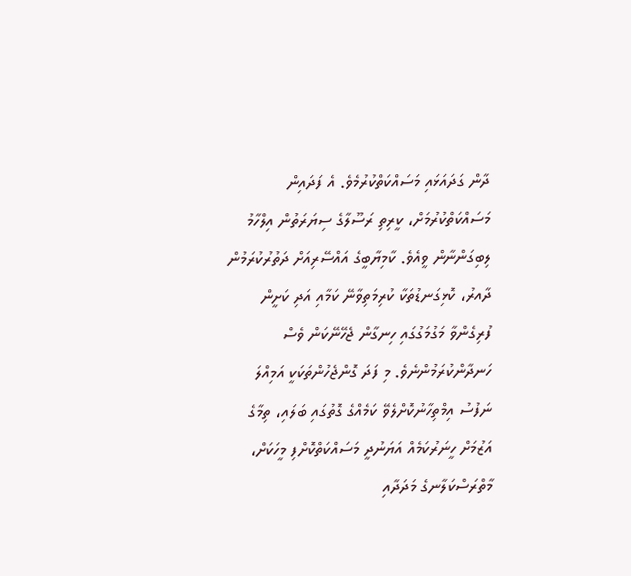ދާން ގަދައަޅައި މަސައްކަތްކުރުމެވެ. އެ ފަދައިން މަސައްކަތްކުރުމަށް، ކީރިތި ރަސޫލާގެ ސިޔަރަތުން އިލްހާމު ލިބިގަންނާން ވީއެވެ. ކާމިޔާބީގެ އައްސޭރިއަށް ދަތުރުކުރަމުން ދާއރު، ކޮޅިގަނޑުތަކާ ކުރިމަތިވާނޭ ކަމާއި އަދި ކަށީން ފުރިގެންވާ މަގުމަގުގައި ހިނގާން ޖެހޭނޭކަން ވެސް ހަނދާންކުރަމުންނެވެ. މި ފަދަ ގޮންޖެހުންތަކަކީ އަމިއްލަ ނަފުސު އިމްތިހާނުކޮށްލެވޭ ކަމެއްގެ ގޮތުގައި ބަލައި، ތިމާގެ އަޒުމަށް ހީނަރުކަމެއް އަޔަނުދީ މަސައްކަތްކޮށްފި މީހަކަށް، މާތްރަސްކަލާނގެ މަދަދާއި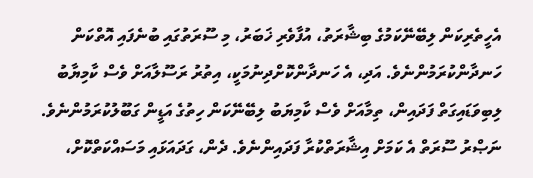އެހީތެރިކަން ލިބޭނޭކަމުގެ ބިޝާރަތު، އުފާވެރި ޚަބަރު، މި ސޫރަތުގައި ބުނެފައި އޮތްކަން ހަނދާންކުރަމުންނެވެ. އަދި، އެ ހަނދާންކޮށްދިނުމަކީ، އިތުރު ރަސޫލާއަށް ވެސް ކާމިޔާބު ލިބިވަޑައިގަތް ފަދައިން، ތިމާއަށް ވެސް ކާމިޔަބު ލިބޭނޭކަން ހިތުގެ އަޑީން ގަބޫލުކުރަމުންނެވެ. ނަޞްރު ސޫރަތް އެ ކަމަށް އިޝާރަތްކުރާ ފަދައިންނެވެ. ދެން، ގަދައަޅައި މަސައްކަތްކޮށް،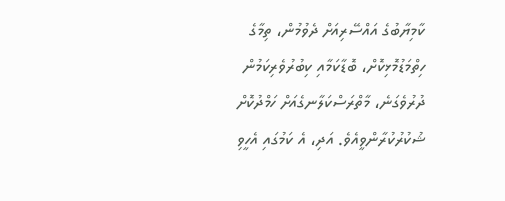ކާމިޔާބުގެ އައްސޭރިއަށް ދެވުމުން، ތިމާގެ ހިތްމަޑުމޮޅިކޮށް، ބޮޑާކަމާއި ކިބުރުވެރިކަމުން ދުރުވެގަނެ، މާތްރަސްކަލާނގެއަށް ހަމްދުކޮށް ޝުކުރުކުރާންވީއެވެ. އަދި، އެ ކަމުގައި އެހީވި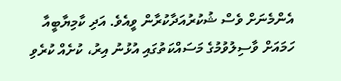އެންމެނަށް ވެސް ޝުކުރުއަދާކުރާން ވީއެވެ. އަދި ކާމިޔާބީއާ ހަމައަށް ވާސިލުވުމުގެ މަސައްކަތުގައި އުޅުނު އިރު، ކުށެއް ކުރެވި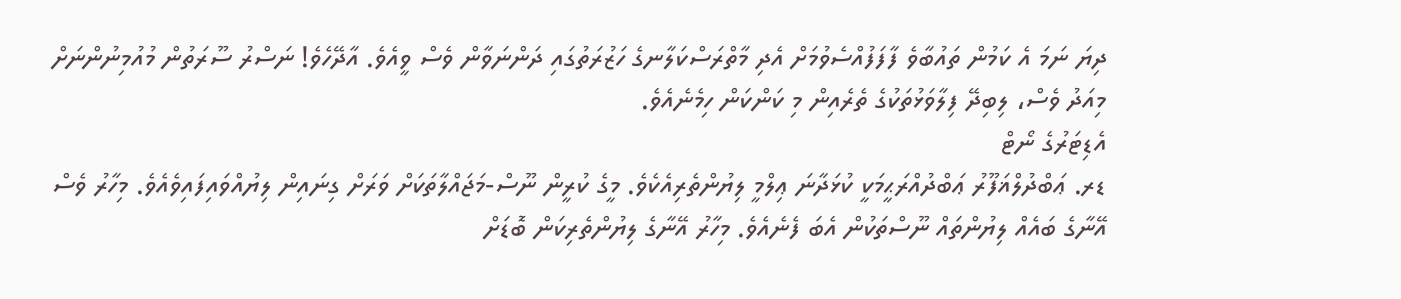ދިޔަ ނަމަ އެ ކަމުން ތައުބާވެ ފާފަފުއްސެވުމަށް އެދި މާތްރަސްކަލާނގެ ހަޒުރަތުގައި ދަންނަވާން ވެސް ވީއެވެ. އާދޭހެވެ! ނަސްރު ސޫރަތުން މުއުމިނުންނަށް މިއަދު ވެސް، ލިބިދޭ ފިލާވަޅުތަކުގެ ތެރެއިން މި ކަންކަން ހިމެނެއެވެ.
އެޑިޓަރުގެ ނޯޓް
ޑރ. ޢަބްދުލްޣަފޫރު ޢަބްދުއްރަޙީމަކީ ކުޅަދާނަ ޢިލްމީ ލިޔުންތެރިއެކެވެ. މީގެ ކުރީން ނޫސް-މަޖައްލާތަކަށް ވަރަށް ގިނައިން ލިޔުއްވައިފައިވެއެވެ. މިހާރު ވެސް އޭނާގެ ބައެއް ލިޔުންތައް ނޫސްތަކުން އެބަ ފެނެއެވެ. މިހާރު އޭނާގެ ލިޔުންތެރިކަން ބޮޑަށް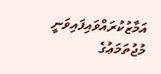އަމާޒުކުރައްވައިފައިވަނީ މުޖުތަމަޢުގެ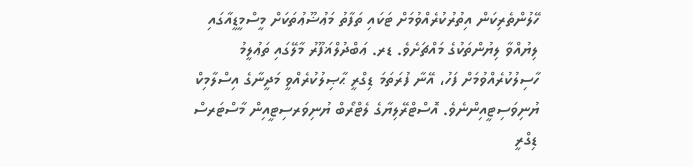ހޭލުންތެރިކަން އިތުރުކުރެއްވުމަށް ޓަކައި ތަފާތު މަޢުޟޫޢުތަކަށް މީސްމީޑީއާގައި ލިޔުއްވާ ލިޔުންތަކުގެ މައްޗަށެވެ. ޑރ. ޢަބްދުލްޣަފޫރު މާލޭގައި ތަޢުލީމު ހާސިލުކުރެއްވުމަށް ފަހު، އޭނާ ފުރަތަމަ ޑިގްރީ ޙާޞިލުކުރެއްވީ މަދީނާގެ އިސްލާމިކް ޔުނިވަސިޓީއިންނެވެ. އޮސްޓްރޭލިޔާގެ ލެޓްރޯބް ޔުނިވަރސިޓީއިން މާސްޓަރސް ޑިގްރީ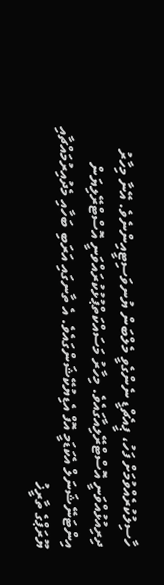ހާސިލުކުރެއްވުމަށް ފަހު، ޕީއެޗްޑީ ނެންގެވީ މެލްބަން ޔުނވަސިޓީއިންނެވެ. އޭނާ މިހާރު ދިރިއުޅުއްވަނީ އޮސްޓްރޭލިއާގައެވެ. މިހާރު މަސައްކަތްޕުޅުކުރައްވަނީ އޮސްޓްރޭލިޔަން އިންޓަނޭޝަނަލް އެކަޑަމީ އޮފް އެޑިޔުކޭޝަންގައެވެ. އެ ތާނގައި އަރަބި ބަހާއި މެދުއިރުމައްޗާއި ޔޫރަޕްގެ ތާރީޚު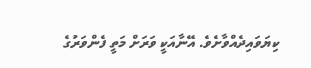ކިޔަވައިދެއްވާށެވެ. އޭނާއަކީ ވަރަށް މަތީ ފެންވަރުގެ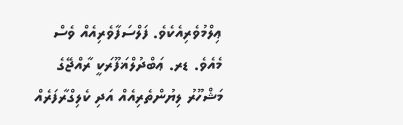ޢިލްމުވެރިއެކެވެ. ފަލްސަފާވެރިއެއް ވެސް މެއެވެ. ޑރ. ޢަބްދުލްޣަފޫރަކީ ރާއްޖޭގެ މަޝްހޫރު ލިޔުންތެރިއެއް އަދި ކެލިގްރާފަރެއް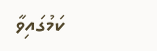ކަމުގައިވާ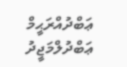ޢަބްދުއްރަޙީމް ޢަބްދުލްމަޖީދު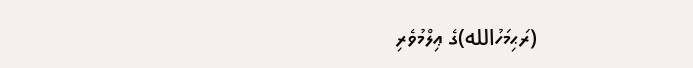(ރަޙިމަހުالله)ގެ ޢިލްމުވެރި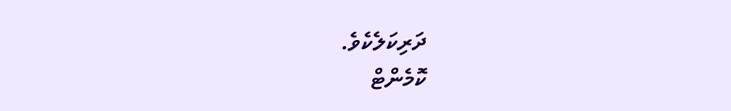ދަރިކަލެކެވެ.
ކޮމެންޓް